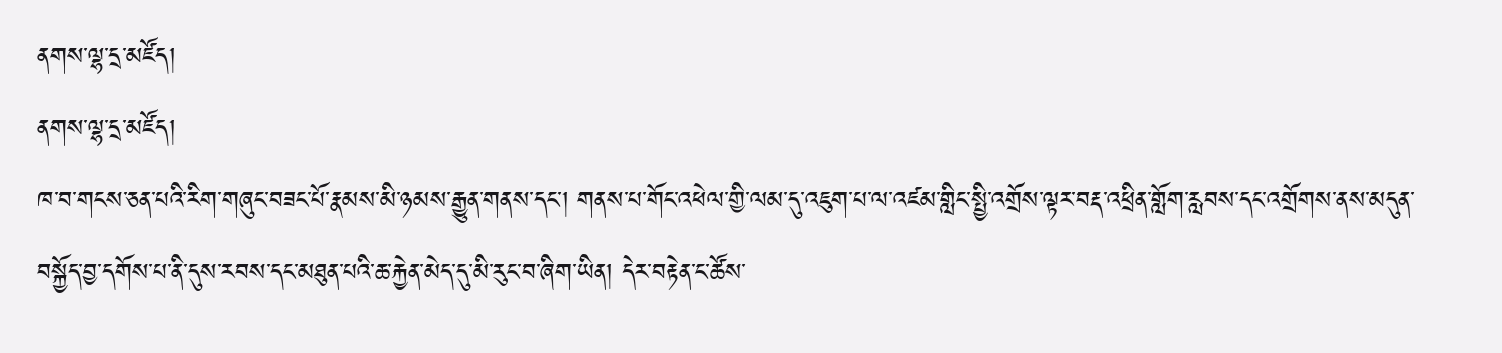ནགས་ལྷ་དྲ་མཛོད།
ནགས་ལྷ་དྲ་མཛོད།
ཁ་བ་གངས་ཅན་པའི་རིག་གཞུང་བཟང་པོ་རྣམས་མི་ཉམས་རྒྱུན་གནས་དང་། གནས་པ་གོང་འཕེལ་གྱི་ལམ་དུ་འཇུག་པ་ལ་འཛམ་གླིང་སྤྱི་འགྲོས་ལྟར་བརྡ་འཕྲིན་གློག་རླབས་དང་འགྲོགས་ནས་མདུན་བསྐྱོད་བྱ་དགོས་པ་ནི་དུས་རབས་དང་མཐུན་པའི་ཆ་རྐྱེན་མེད་དུ་མི་རུང་བ་ཞིག་ཡིན། དེར་བརྟེན་ང་ཚོས་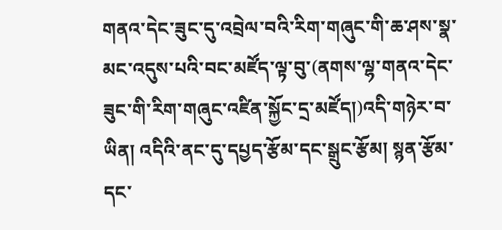གནའ་དེང་ཟུང་དུ་འབྲེལ་བའི་རིག་གཞུང་གི་ཆ་ཤས་སྣ་མང་འདུས་པའི་བང་མཛོད་ལྟ་བུ་(ནགས་ལྷ་གནའ་དེང་ཟུང་གི་རིག་གཞུང་འཛིན་སྐྱོང་དྲ་མཛོད།)འདི་གཉེར་བ་ཡིན། འདིའི་ནང་དུ་དཔྱད་རྩོམ་དང་སྒྲུང་རྩོམ། སྙན་རྩོམ་དང་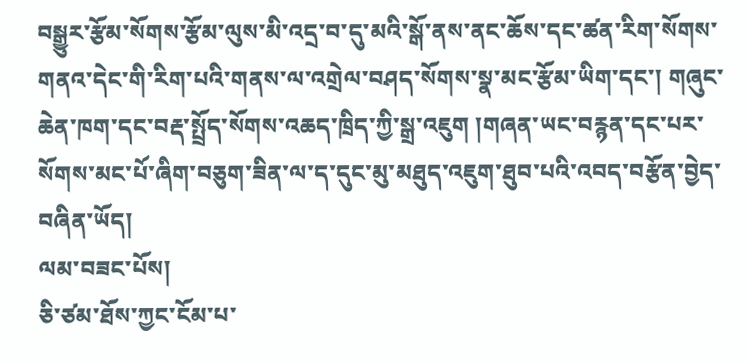བསྒྱུར་རྩོམ་སོགས་རྩོམ་ལུས་མི་འདྲ་བ་དུ་མའི་སྒོ་ནས་ནང་ཆོས་དང་ཚན་རིག་སོགས་གནའ་དེང་གི་རིག་པའི་གནས་ལ་འགྲེལ་བཤད་སོགས་སྣ་མང་རྩོམ་ཡིག་དང་། གཞུང་ཆེན་ཁག་དང་བརྡ་སྤྲོད་སོགས་འཆད་ཁྲིད་ཀྱི་སྒྲ་འཇུག །གཞན་ཡང་བརྙན་དང་པར་སོགས་མང་པོ་ཞིག་བཅུག་ཟིན་ལ་ད་དུང་མུ་མཐུད་འཇུག་ཐུབ་པའི་འབད་བརྩོན་བྱེད་བཞིན་ཡོད།
ལམ་བཟང་པོས།
ཅི་ཙམ་ཐོས་ཀྱང་ངོམ་པ་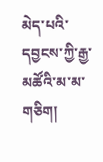མེད་པའི་དབྱངས་ཀྱི་རྒྱ་མཚོའི་མ་མ་གཅིག།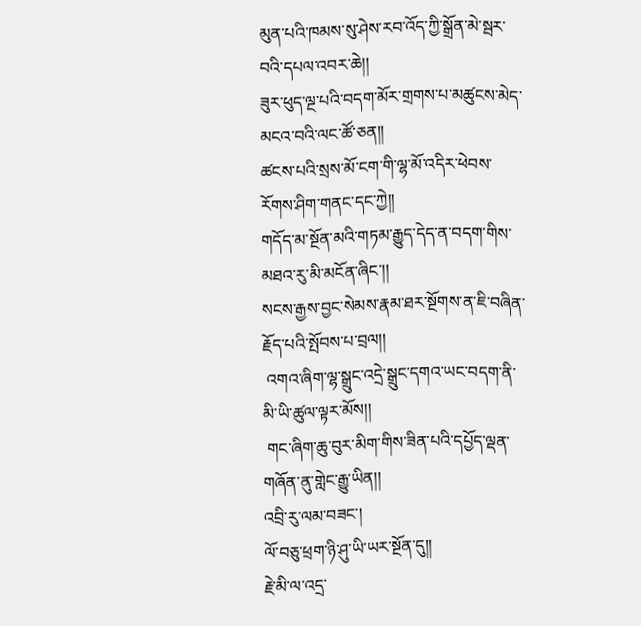མུན་པའི་ཁམས་སུ་ཤེས་རབ་འོད་ཀྱི་སྒྲོན་མེ་སྦར་བའི་དཔལ་འབར་ཆེ།།
ཟུར་ཕུད་ལྔ་པའི་བདག་མོར་གྲགས་པ་མཚུངས་མེད་མངའ་བའི་ལང་ཚོ་ཅན།།
ཚངས་པའི་སྲས་མོ་ངག་གི་ལྷ་མོ་འདིར་ཕེབས་རོགས་ཤིག་གནང་དང་ཀྱེ།།
གདོད་མ་སྔོན་མའི་གཏམ་རྒྱུད་དེད་ན་བདག་གིས་མཐའ་རུ་མི་མངོན་ཞིང་།།
སངས་རྒྱས་བྱང་སེམས་རྣམ་ཐར་སྔོགས་ན་ཇི་བཞིན་རྗོད་པའི་སྤོབས་པ་བྲལ།།
 འགའ་ཞིག་ལྷ་སྒྲུང་འདྲེ་སྒྲུང་དགའ་ཡང་བདག་ནི་མི་ཡི་ཚུལ་ལྟར་མོས།།
 གང་ཞིག་ཆུ་བུར་མིག་གིས་ཟིན་པའི་དཔྱོད་ལྡན་གཞོན་ནུ་གླེང་རྒྱུ་ཡིན།།
འབྲི་རུ་ལམ་བཟང་།
ལོ་བཅུ་ཕྲག་ཉི་ཤུ་ཡི་ཡར་སྔོན་དུ།།
རྗེ་མི་ལ་འདྲ་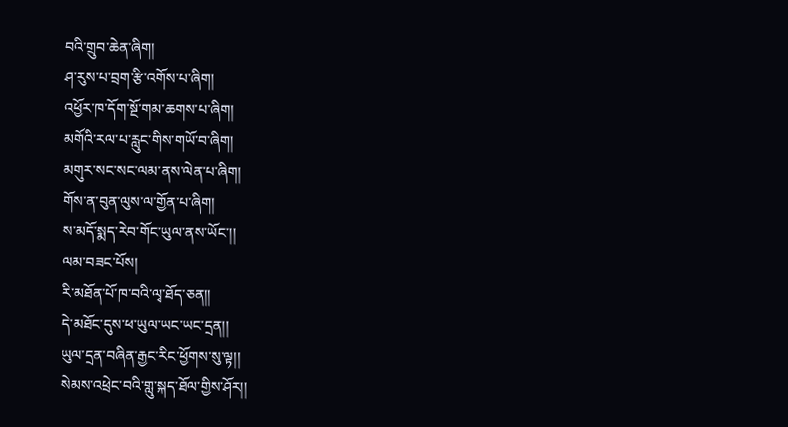བའི་གྲུབ་ཆེན་ཞིག།
ཤ་རུས་པ་བྲག་རྩི་འགོས་པ་ཞིག།
འཕྱོར་ཁ་དོག་སྔོ་གམ་ཆགས་པ་ཞིག།
མགོའི་རལ་པ་རླུང་གིས་གཡོ་བ་ཞིག།
མགུར་སང་སང་ལམ་ནས་ལེན་པ་ཞིག།
གོས་ན་བུན་ལུས་ལ་གྱོན་པ་ཞིག།
ས་མདོ་སྨད་རེབ་གོང་ཡུལ་ནས་ཡོང་།།
ལམ་བཟང་པོས།
རི་མཐོན་པོ་ཁ་བའི་ལྭ་ཐོད་ཅན།།
དེ་མཐོང་དུས་ཕ་ཡུལ་ཡང་ཡང་དྲན།།
ཡུལ་དྲན་བཞིན་རྒྱང་རིང་ཕྱོགས་སུ་ལྟ།།
སེམས་འཕྲེང་བའི་གླུ་སྐད་ཐོལ་གྱིས་ཤོར།།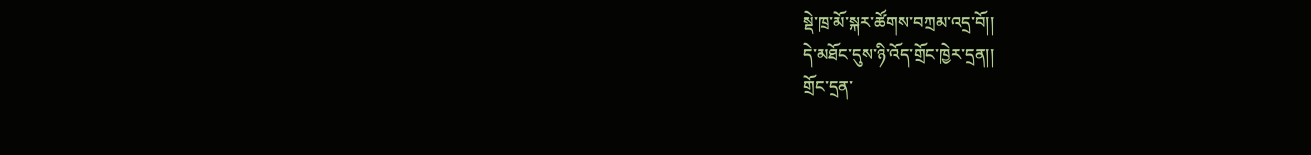སྡེ་ཁྲ་མོ་སྐར་ཚོགས་བཀྲམ་འདྲ་བོ།།
དེ་མཐོང་དུས་ཉི་འོད་གྲོང་ཁྱེར་དྲན།།
གྲོང་དྲན་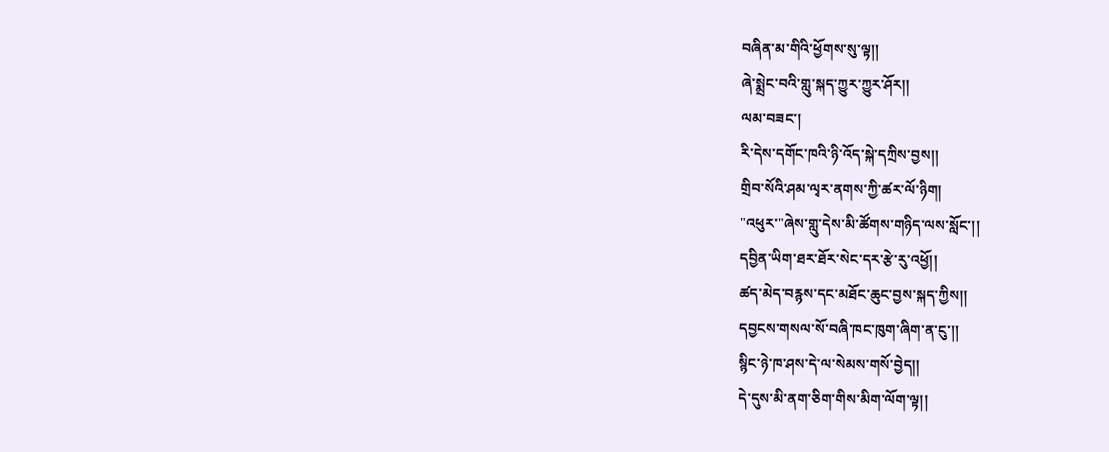བཞིན་མ་གིའི་ཕྱོགས་སུ་ལྟ།།
ཞེ་སྨྲེང་བའི་གླུ་སྐད་ཀྱུར་ཀྱུར་ཤོར།།
ལམ་བཟང་།
རི་དེས་དགོང་ཁའི་ཉི་འོད་སྐེ་དཀྲིས་བྱས།།
གྲིབ་སོའི་ཤམ་ལྭར་ནགས་ཀྱི་ཚར་ལོ་ཉིག།
"འཕུར་"ཞེས་གླུ་དེས་མི་ཚོགས་གཉིད་ལས་སློང་།།
དབྱིན་ཡིག་ཐར་ཐོར་སེང་དར་རྩེ་རུ་འཕྱོ།།
ཚད་མེད་བརྙས་དང་མཐོང་ཆུང་བྱས་སྐད་ཀྱིས།།
དབྱངས་གསལ་སོ་བཞི་ཁང་ཁུག་ཞིག་ན་ངུ་།།
སྙིང་ཉེ་ཁ་ཤས་དེ་ལ་སེམས་གསོ་བྱེད།།
དེ་དུས་མི་ནག་ཅིག་གིས་མིག་ལོག་ལྟ།།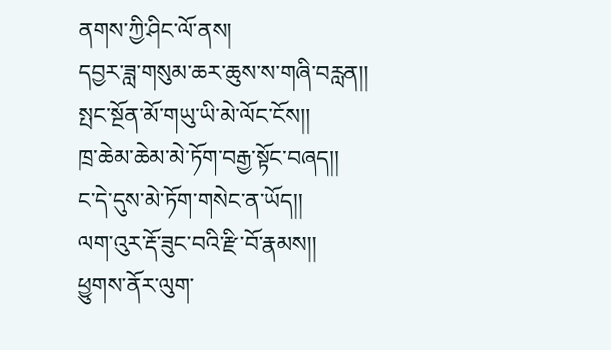ནགས་ཀྱི་ཤིང་ལོ་ནས།
དབྱར་ཟླ་གསུམ་ཆར་ཆུས་ས་གཞི་བརླན།།
སྤང་སྔོན་མོ་གཡུ་ཡི་མེ་ལོང་ངོས།།
ཁྲ་ཆེམ་ཆེམ་མེ་ཏོག་བརྒྱ་སྟོང་བཞད།།
ང་དེ་དུས་མེ་ཏོག་གསེང་ན་ཡོད།།
ལག་འུར་རྡོ་ཟུང་བའི་རྫི་བོ་རྣམས།།
ཕྱུགས་ནོར་ལུག་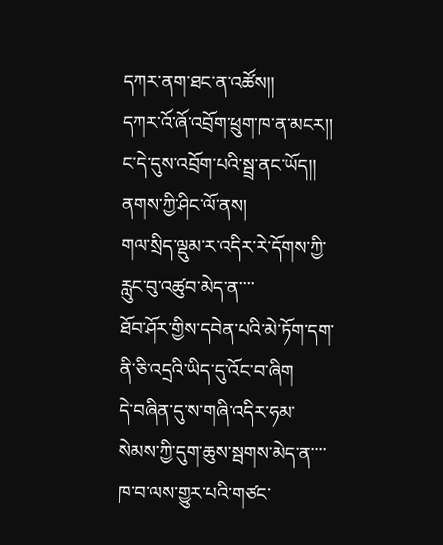དཀར་ནག་ཐང་ན་འཚོས།།
དཀར་འོ་ཞོ་འབྲོག་ཕྲུག་ཁ་ན་མངར།།
ང་དེ་དུས་འབྲོག་པའི་སྦྲ་ནང་ཡོད།།
ནགས་ཀྱི་ཤིང་ལོ་ནས།
གལ་སྲིད་ལྡུམ་ར་འདིར་རེ་དོགས་ཀྱི་རླུང་བུ་འཚུབ་མེད་ན་་་་
ཐོབ་ཤོར་གྱིས་དབེན་པའི་མེ་ཏོག་དག་ནི་ཅི་འདྲའི་ཡིད་དུ་འོང་བ་ཞིག
དེ་བཞིན་དུ་ས་གཞི་འདིར་ཧམ་སེམས་ཀྱི་དུག་ཆུས་སྦགས་མེད་ན་་་་
ཁ་བ་ལས་གྱུར་པའི་གཙང་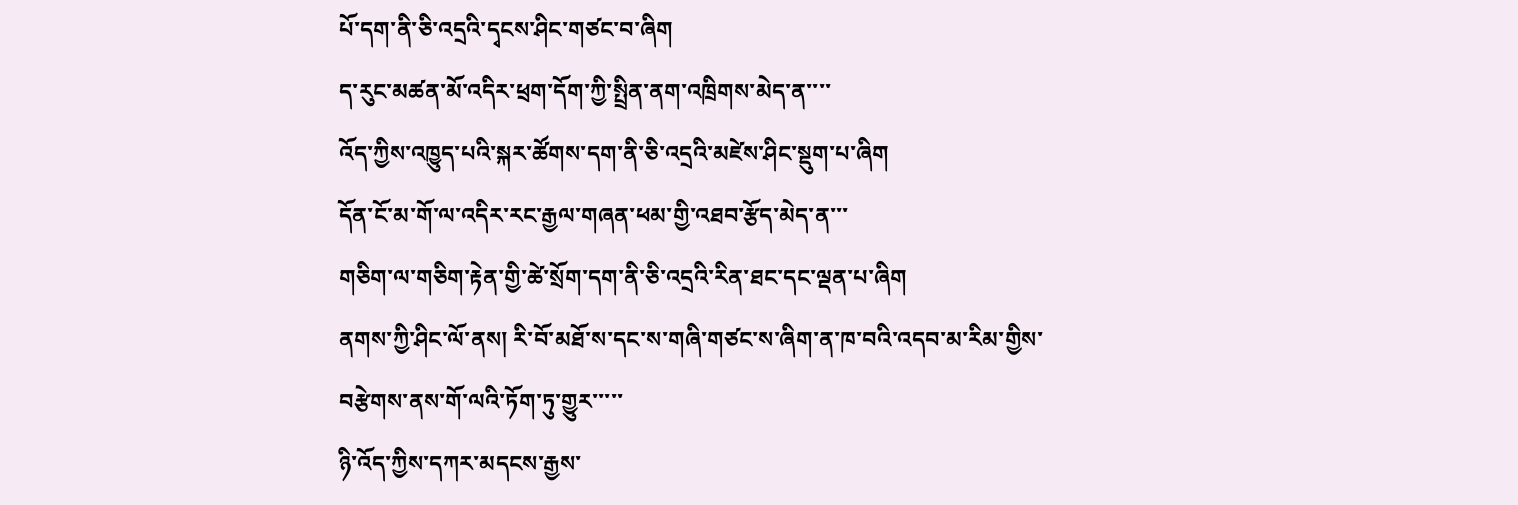པོ་དག་ནི་ཅི་འདྲའི་དྭངས་ཤིང་གཙང་བ་ཞིག
ད་རུང་མཚན་མོ་འདིར་ཕྲག་དོག་ཀྱི་སྤྲིན་ནག་འཁྲིགས་མེད་ན་་་་
འོད་ཀྱིས་འཁྱུད་པའི་སྐར་ཚོགས་དག་ནི་ཅི་འདྲའི་མཛེས་ཤིང་སྡུག་པ་ཞིག
དོན་ངོ་མ་གོ་ལ་འདིར་རང་རྒྱལ་གཞན་ཕམ་གྱི་འཐབ་རྩོད་མེད་ན་་་
གཅིག་ལ་གཅིག་རྟེན་གྱི་ཚེ་སྲོག་དག་ནི་ཅི་འདྲའི་རིན་ཐང་དང་ལྡན་པ་ཞིག
ནགས་ཀྱི་ཤིང་ལོ་ནས། རི་བོ་མཐོ་ས་དང་ས་གཞི་གཙང་ས་ཞིག་ན་ཁ་བའི་འདབ་མ་རིམ་གྱིས་བརྩེགས་ནས་གོ་ལའི་ཏོག་ཏུ་གྱུར་་་་་
ཉི་འོད་ཀྱིས་དཀར་མདངས་རྒྱས་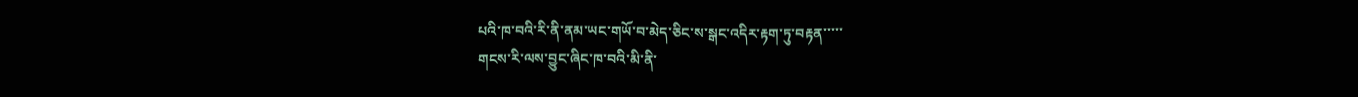པའི་ཁ་བའི་རི་ནི་ནམ་ཡང་གཡོ་བ་མེད་ཅིང་ས་སྒང་འདིར་རྟག་ཏུ་བརྟན་་་་་
གངས་རི་ལས་བྱུང་ཞིང་ཁ་བའི་མི་ནི་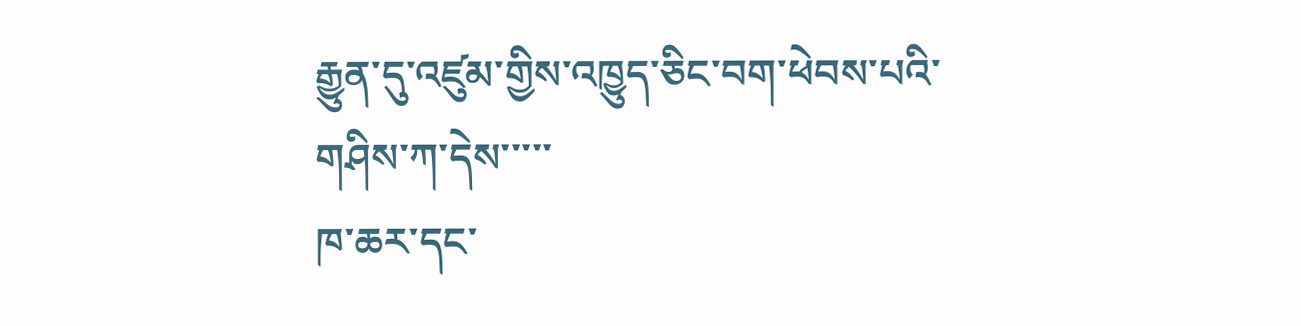རྒྱུན་དུ་འཛུམ་གྱིས་འཁྱུད་ཅིང་བག་ཕེབས་པའི་གཤིས་ཀ་དེས་་་་་
ཁ་ཆར་དང་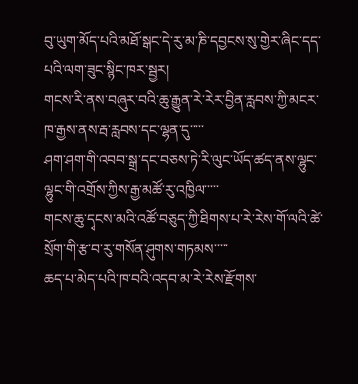བུ་ཡུག་མོད་པའི་མཐོ་སྒང་དེ་རུ་མ་ཎི་དབྱངས་སུ་གྱེར་ཞིང་དད་པའི་ལག་ཟུང་སྙིང་ཁར་སྦྱར།
གངས་རི་ནས་བཞུར་བའི་ཆུ་རྒྱུན་རེ་རེར་བྱིན་རླབས་ཀྱི་མངར་ཁ་རྒྱས་ནས་རྦ་རླབས་དང་ལྷན་དུ་་་་་
ཤག་ཤག་གི་འབབ་སྒྲ་དང་བཅས་ཏེ་རི་ལུང་ཡོད་ཚད་ནས་ལྷུང་ལྷུང་གི་འགྲོས་ཀྱིས་རྒྱ་མཚོ་རུ་འཁྱིལ་་་་་
གངས་ཆུ་དྭངས་མའི་འཚོ་བཅུད་ཀྱི་ཐིགས་པ་རེ་རེས་གོ་ལའི་ཚེ་སྲོག་གི་རྩ་བ་རུ་གསོན་ཤུགས་གཏམས་་་་་
ཆད་པ་མེད་པའི་ཁ་བའི་འདབ་མ་རེ་རེས་རྫོགས་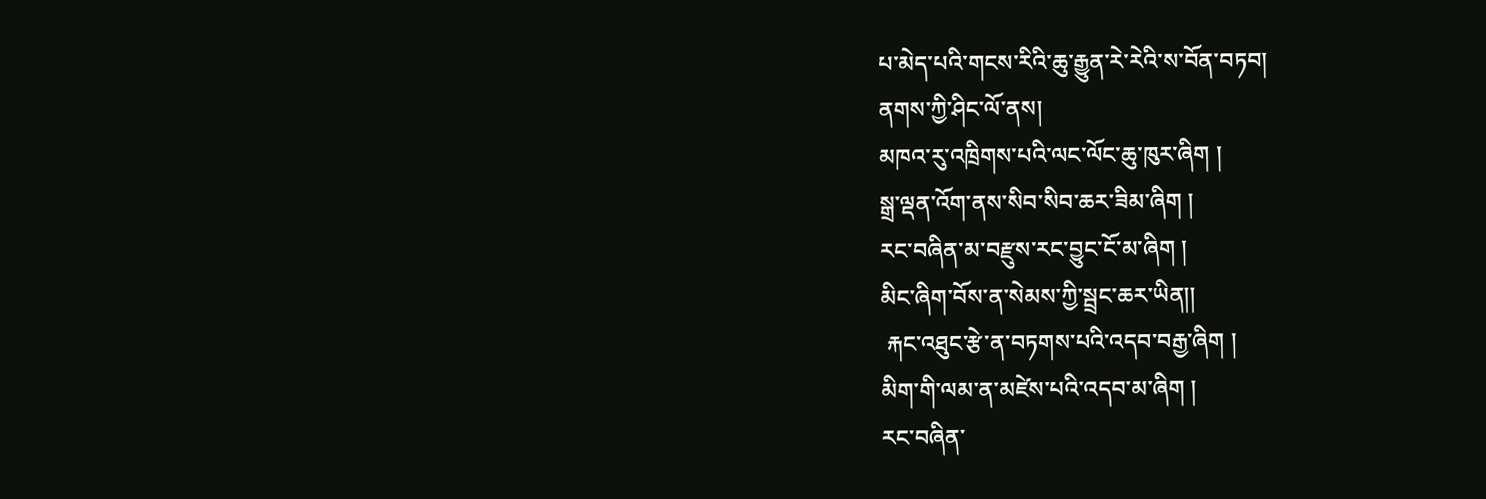པ་མེད་པའི་གངས་རིའི་ཆུ་རྒྱུན་རེ་རེའི་ས་བོན་བཏབ།
ནགས་ཀྱི་ཤིང་ལོ་ནས།
མཁའ་རུ་འཁྲིགས་པའི་ལང་ལོང་ཆུ་ཁུར་ཞིག །
སྒྲ་ལྡན་འོག་ནས་སིབ་སིབ་ཆར་ཟིམ་ཞིག །
རང་བཞིན་མ་བརྫུས་རང་བྱུང་ངོ་མ་ཞིག །
མིང་ཞིག་བོས་ན་སེམས་ཀྱི་སྦྲང་ཆར་ཡིན།།
 རྐང་འཐུང་རྩེ་ན་བཏགས་པའི་འདབ་བརྒྱ་ཞིག །
མིག་གི་ལམ་ན་མཛེས་པའི་འདབ་མ་ཞིག །
རང་བཞིན་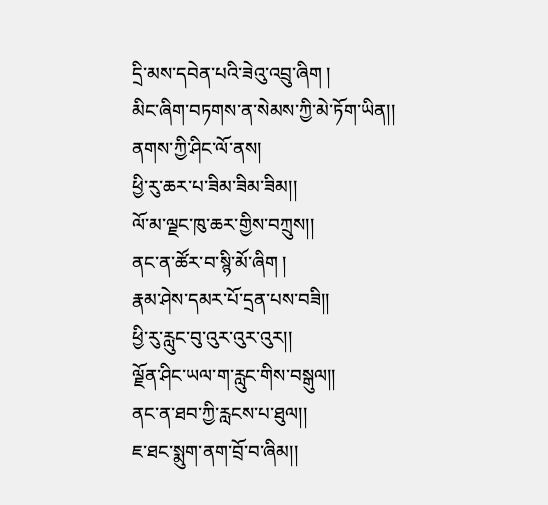དྲི་མས་དབེན་པའི་ཟེའུ་འབྲུ་ཞིག །
མིང་ཞིག་བཏགས་ན་སེམས་ཀྱི་མེ་ཏོག་ཡིན།།
ནགས་ཀྱི་ཤིང་ལོ་ནས།
ཕྱི་རུ་ཆར་པ་ཟིམ་ཟིམ་ཟིམ།།
ལོ་མ་ལྗང་ཁུ་ཆར་གྱིས་བཀྲུས།།
ནང་ན་ཚོར་བ་སྙི་མོ་ཞིག །
རྣམ་ཤེས་དམར་པོ་དྲན་པས་བཟི།།
ཕྱི་རུ་རླུང་བུ་འུར་འུར་འུར།།
ལྗོན་ཤིང་ཡལ་ག་རླུང་གིས་བསྒུལ།།
ནང་ན་ཐབ་ཀྱི་རླངས་པ་ཐུལ།།
ཇ་ཐང་སྨུག་ནག་བྲོ་བ་ཞིམ།།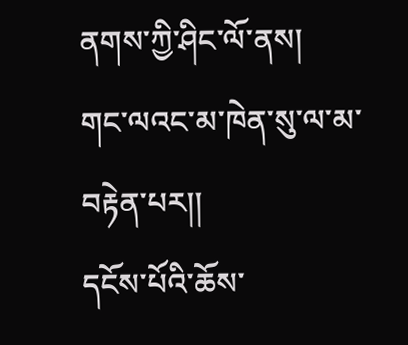ནགས་ཀྱི་ཤིང་ལོ་ནས།
གང་ལའང་མ་ཁེན་སུ་ལ་མ་བརྟེན་པར།།
དངོས་པོའི་ཆོས་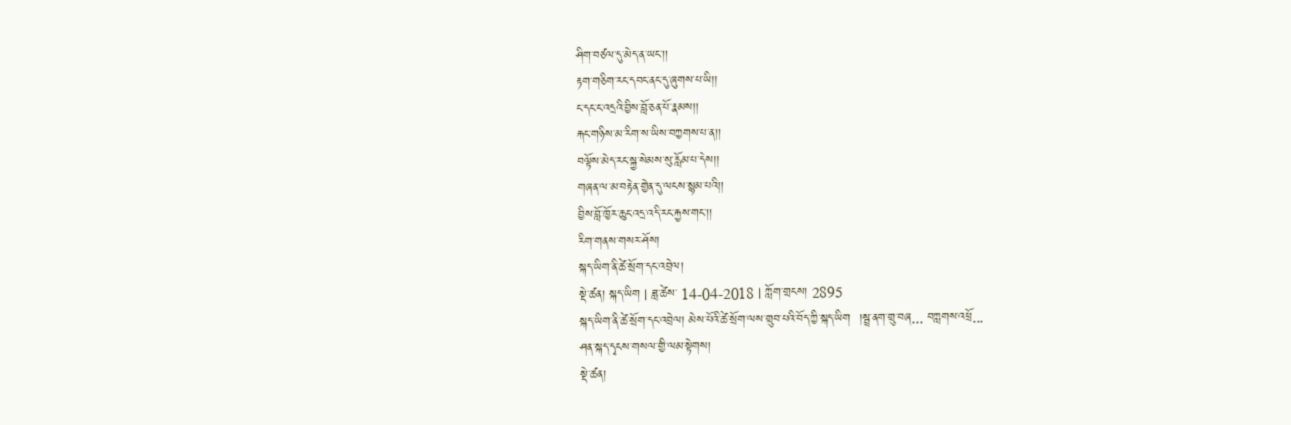ཤིག་བཙལ་དུ་མེད་ན་ཡང་།།
རྟག་གཅིག་རང་དབང་ནང་དུ་ཞུགས་པ་ཡི།།
ང་དང་ང་འདྲའི་བྱིས་བློ་ཅན་པོ་རྣམས།།
རྐང་གཉིས་མ་རིག་ས་ཡིས་བཀྱགས་པ་ན།།
བལྟོས་མེད་རང་སྐྱ་སེམས་སུ་རློམ་པ་དེས།།
གཞན་ལ་མ་བརྟེན་གྱེན་དུ་ལངས་སྙམ་པའི།།
བྱིས་བློ་ཁྱོར་ཆུང་འདྲ་འདི་རང་རྐྱས་གང་།།
རིག་གནས་གསར་ཤོས།
སྐད་ཡིག་ནི་ཚེ་སྲོག་དང་འབྲེལ།
སྡེ་ཚན། སྐད་ཡིག | ཟླ་ཚེས་ 14-04-2018 | ཀློག་གྲངས། 2895
སྐད་ཡིག་ནི་ཚེ་སྲོག་དང་འབྲེལ། མེས་པོའི་ཚེ་སྲོག་ལས་གྲུབ་པའི་བོད་ཀྱི་སྐད་ཡིག  །སྦྲ་ནག་གྲུ་བཞ... བཀླགས་འཕྲོ...
ཤན་སྐད་དྭངས་གསལ་གྱི་ལམ་སྟེགས།
སྡེ་ཚན།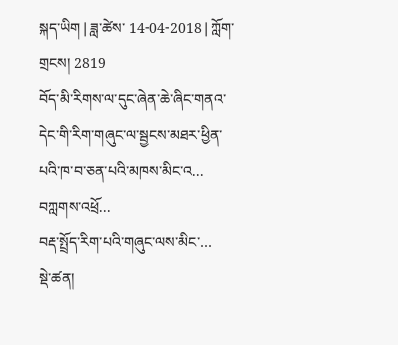སྐད་ཡིག | ཟླ་ཚེས་ 14-04-2018 | ཀློག་གྲངས། 2819
བོད་མི་རིགས་ལ་དུང་ཞེན་ཆེ་ཞིང་གནའ་དེང་གི་རིག་གཞུང་ལ་སྦྱངས་མཐར་ཕྱིན་པའི་ཁ་བ་ཅན་པའི་མཁས་མིང་འ... བཀླགས་འཕྲོ...
བརྡ་སྤྲོད་རིག་པའི་གཞུང་ལས་མིང་…
སྡེ་ཚན།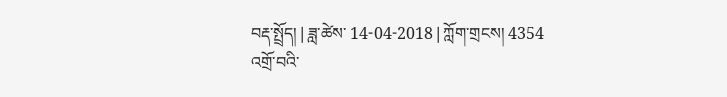བརྡ་སྤྲོད། | ཟླ་ཚེས་ 14-04-2018 | ཀློག་གྲངས། 4354
འགྲོ་བའི་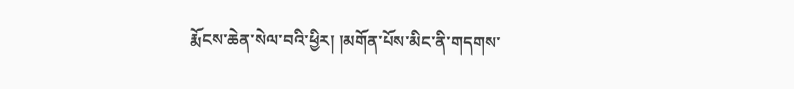རྨོངས་ཆེན་སེལ་བའི་ཕྱིར། །མགོན་པོས་མིང་ནི་གདགས་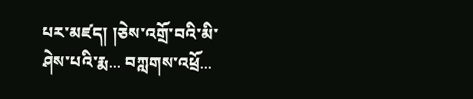པར་མཛད། །ཅེས་འགྲོ་བའི་མི་ཤེས་པའི་རྨ... བཀླགས་འཕྲོ...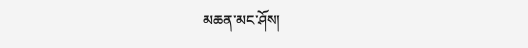མཆན་མང་ཤོས།